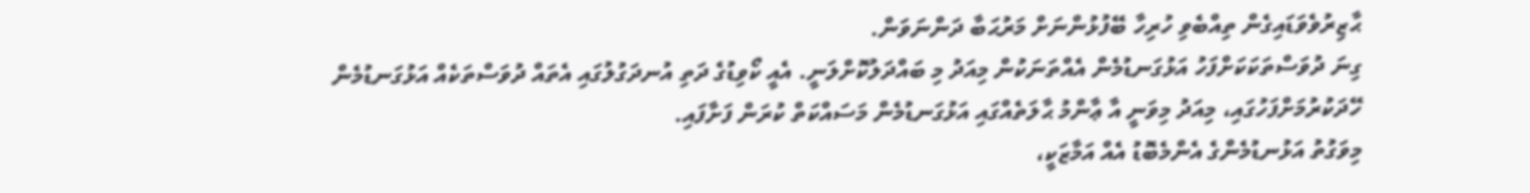ޙާޒިރުވެވަޑައިގެން ތިއްބެވި ހުރިހާ ބޭފުޅުންނަށް މަރުޙަބާ ދަންނަވަން.
ގިނަ ދުވަސްތަކަކަށްފަހު އަޅުގަނޑުމެން އެއްތަނަކުން މިއަދު މި ބައްދަލުކޮށްލަނީ. އެއީ ކޯވިޑުގެ ދަތި އުނދަގުލުގައި އެތައް ދުވަސްތަކެއް އަޅުގަނޑުމެން ހޭދަކުރުމަށްފަހުގައި، މިއަދު މިވަނީ އާ ޢާންމު ޙާލަތެއްގައި އަޅުގަނޑުމެން މަސައްކަތް ކުރަން ފަށާފައި.
މިވަގުތު އަޅުނޑުމެންގެ އެންމެބޮޑު އެއް އަމާޒަކީ،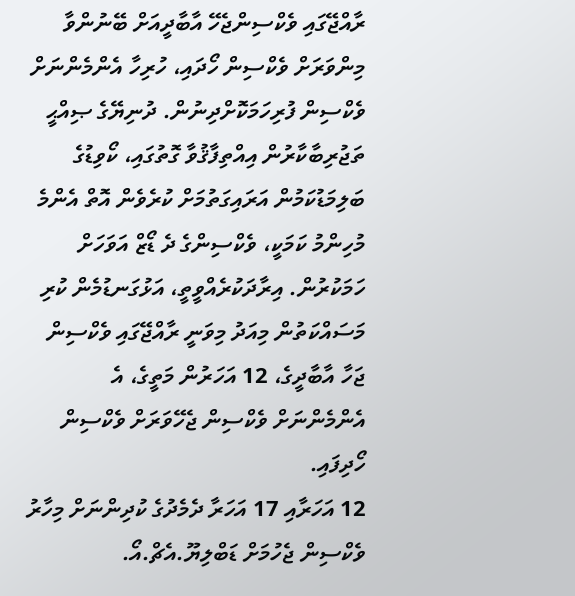ރާއްޖޭގައި ވެކްސިންޖެހޭ އާބާދީއަށް ބޭނުންވާ މިންވަރަށް ވެކްސިން ހޯދައި، ހުރިހާ އެންމެންނަށް ވެކްސިން ފުރިހަމަކޮށްދިނުން. ދުނިޔޭގެ ޞިއްޙީ ތަޖުރިބާކާރުން އިއްތިފާޤުވާ ގޮތުގައި، ކޯވިޑުގެ ބަލިމަޑުކަމުން އަރައިގަތުމަށް ކުރެވެން އޮތް އެންމެ މުހިންމު ކަމަކީ، ވެކްސިންގެ ދެ ޑޯޒް އަވަހަށް ހަމަކުރުން. އިރާދަކުރެއްވީތީ، އަޅުގަނޑުމެން ކުރި މަސައްކަތުން މިއަދު މިވަނީ ރާއްޖޭގައި ވެކްސިން ޖަހާ އާބާދީގެ، 12 އަހަރުން މަތީގެ، އެ އެންމެންނަށް ވެކްސިން ޖެހޭވަރަށް ވެކްސިން ހޯދިފައި.
12 އަހަރާއި 17 އަހަރާ ދެމެދުގެ ކުދިންނަށް މިހާރު ވެކްސިން ޖެހުމަށް ޑަބްލިޔޫ.އެޗް.އޯ.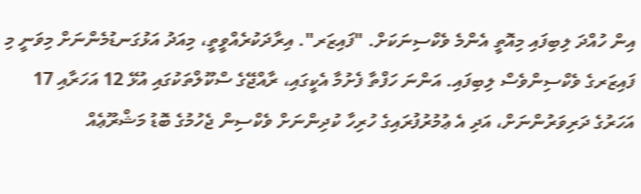އިން ހުއްދަ ލިބިފައި މިއޮތީ އެންމެ ވެކްސިނަކަށް. "ފައިޒަރ". އިރާދަކުރެއްވީތީ، މިއަދު އަޅުގަނޑުމެންނަށް މިވަނީ މި ފައިޒަރގެ ވެކްސިންވެސް ލިބިފައި. އަންނަ ހަފްތާ ފެށުމާ އެކީގައި، ރާއްޖޭގެ ސްކޫލްތަކުގައި އުޅޭ 12 އަހަރާއި 17 އަހަރުގެ ދަރިވަރުންނަށް، އަދި އެ ޢުމުރުފުރައިގެ ހުރިހާ ކުދިންނަށް ވެކްސިން ޖެހުމުގެ ބޮޑު މަޝްރޫޢެއް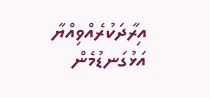އިރާދަކުރެއްވިއްޔާ އަޅުގަނޑުމެން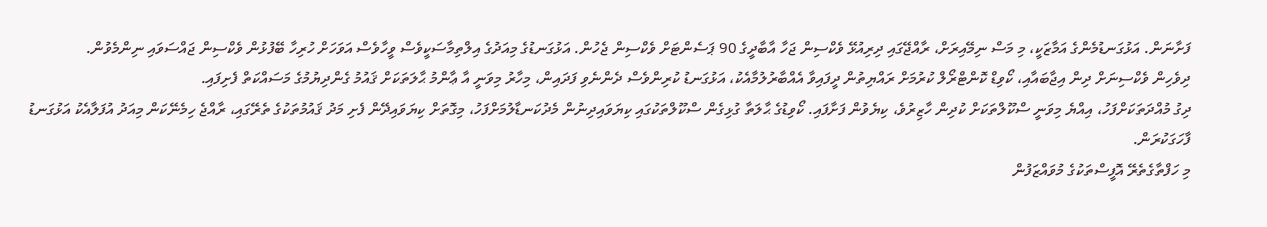ފަށާނަން. އަޅުގަނޑުމެންގެ އަމާޒަކީ، މި މަސް ނިމޭއިރަށް، ރާއްޖޭގައި ދިރިއުޅޭ ވެކްސިން ޖަހާ އާބާދީގެ 90 ޕަސެންޓަށް ވެކްސިން ޖެހުން. އަޅުގަނޑުގެ މިއަދުގެ އިލްތިމާސަކީވެސް ވީހާވެސް އަވަހަށް ހުރިހާ ބޭފުޅުން ވެކްސިން ޖައްސަވައި ނިންމެވުން.
ދިވެހިން ވެކްސިނަށް ދިން އިޖާބައާއި، ކޯވިޑް ކޮންޓްރޯލް ކުރުމަށް ރައްޔިތުން ދީފައިވާ އެއްބާރުލުމާއެކު، އަޅުގަނޑު ކުރިންވެސް ދެންނެވި ފަދައިން، މިހާރު މިވަނީ އާ ޢާންމު ޙާލަތަކަށް ޤައުމު ގެންދިޔުމުގެ މަސައްކަތް ފެށިފައި.
ދިގު މުއްދަތަކަށްފަހު، އިއްޔެ މިވަނީ ސްކޫލްތަކަށް ކުދިން ހާޒިރުވެ، ކިޔެވުން ފަށާފައި. ކޯވިޑުގެ ޙާލަތާ ގުޅިގެން ސްކޫލްތަކުގައި ކިޔަވައިދިނުން މެދުކަނޑާލުމަށްފަހު، މިގޮތަށް ކިޔަވައިދޭން ފެށި މަދު ޤައުމުތަކުގެ ތެރޭގައި، ރާއްޖެ ހިމެނޭކަން މިއަދު އުފަލާއެކު އަޅުގަނޑު ފާހަގަކުރަން.
މި ހަފްތާގެތެރޭ އޮފީސްތަކުގެ މުވައްޒަފުން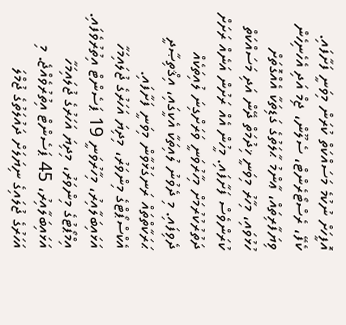އޮފީހަށް ނުކުމެ މަސައްކަތް ކުރަން މިވަނީ ފަށާފައި. ކެފޭ، ރެސްޓޯރެންޓް، ސެލޫން، ޖިމް އަދި އެހެނިހެން ވިޔަފާރިތައް، ޢާންމު ޙާލަތުގެ ގަޑިތަކާ އެއްގޮތަށް ހުޅުވައި، މިހާރު މިވަނީ ޚިދުމަތް ދޭން އަދި މަސައްކަތް ކުރަންވެސް ފަށާފައި. މީހުން އެއް ރަށުން އަނެއް ރަށަށް ދަތުރުކުރުމަށް މިހާރުވަނީ ވަރަށްގިނަ ލުއިތަކެއް ދެވިފައި. މި ދެވުނު ލުއިތަކާ އެކީގައި، އިޤްތިޞާދީ ޙަރަކާތްތައް ރަނގަޅުވާން މިވަނީ ފަށާފައި.
އެކްސްޕޯޓްގެ މިންވަރު، މިދިޔަ އަހަރުގެ ޖުލައިމަހާ އަޅައިބަލާއިރު، މިހާރުވަނީ 19 ޕަސެންޓް އިތުރުވެފައި. އިމްޕޯޓުގެ މިންވަރު، މިދިޔަ އަހަރުގެ ޖުލައިމަހާ އަޅައިބަލާއިރު، 45 ޕަސެންޓް އިތުރުވެއްޖެ. މި އަހަރުގެ ޖުލައިގެ ނިޔަލަށް ދައުލަތުގެ ޖުމްލަ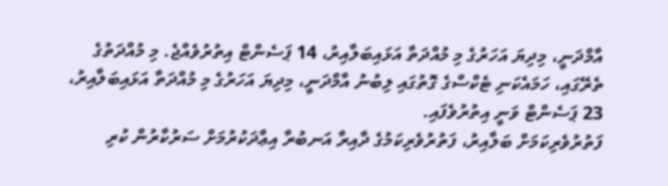އާމްދަނީ، މިދިޔަ އަހަރުގެ މި މުއްދަތާ އަޅައިބަލާއިރު، 14 ޕަސެންޓް އިތުރުވެއްޖެ. މި މުއްދަތުގެ ތެރޭގައި، ހަމައެކަނި ޓެކްސްގެ ގޮތުގައި ލިބުނު އާމްދަނީ، މިދިޔަ އަހަރުގެ މި މުއްދަތާ އަޅައިބަލާއިރު، 23 ޕަސެންޓް ވަނީ އިތުރުވެފައި.
ފަތުރުވެރިކަމަށް ބަލާއިރު، ފަތުރުވެރިކަމުގެ ދާއިރާ އަނބުރާ އިޢާދަކުރުމަށް ސަރުކާރުން ކުރި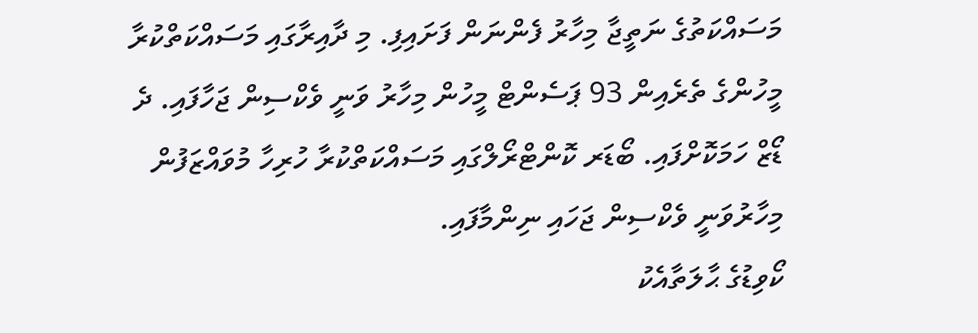މަސައްކަތުގެ ނަތީޖާ މިހާރު ފެންނަން ފަށައިފި. މި ދާއިރާގައި މަސައްކަތްކުރާ މީހުންގެ ތެރެއިން 93 ޕަސެންޓް މީހުން މިހާރު ވަނީ ވެކްސިން ޖަހާފައި. ދެ ޑޯޒް ހަމަކޮށްފައި. ބޯޑަރ ކޮންޓްރޯލްގައި މަސައްކަތްކުރާ ހުރިހާ މުވައްޒަފުން މިހާރުވަނީ ވެކްސިން ޖަހައި ނިންމާފައި.
ކޯވިޑުގެ ޙާލަތާއެކު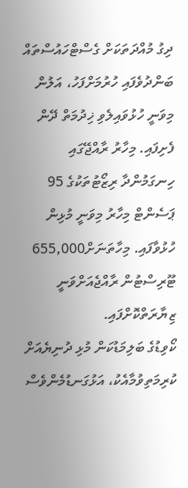ދިގު މުއްދަތަކަށް ގެސްޓްހައުސްތައް ބަންދުވެފައި ހުރުމަށްފަހު، އަލުން މިވަނީ ހުޅުވައިލެވި ޚިދުމަތް ދޭން ފެށިފައި. މިހާރު ރާއްޖޭގައި ހިނގަމުންދާ ރިޒޯޓުތަކުގެ 95 ޕަސެންޓް މިހާރު މިވަނީ މުޅިން ހުޅުވާފައި. މިހާތަނަށް655,000 ޓޫރިސްޓުން ރާއްޖެއަށްވަނީ ޒިޔާރަތްކޮށްފައި.
ކޯވިޑުގެ ބަލިމަޑުކަން މުޅި ދުނިޔެއަށް ކުރިމަތިވުމާއެކު، އަޅުގަނޑުމެންވެސް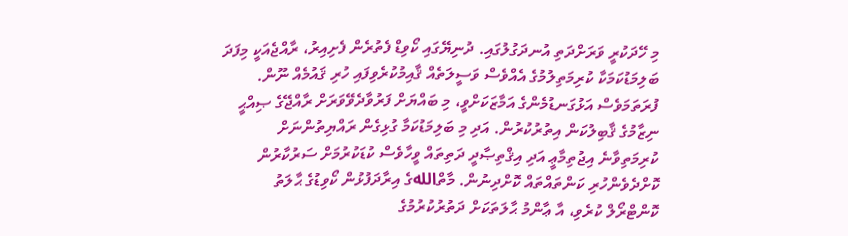މި ހޭދަކުރީ ވަރަށްދަތި އުނދަގުލުގައި. ދުނިޔޭގައި ކޯވިޑް ފެތުރެން ފެށިއިރު، ރާއްޖެއަކީ މިފަދަ ބަލިމަޑުކަމަކާ ކުރިމަތިލުމުގެ އެއްވެސް ވަސީލަތެއް ޤާއިމުކުރެވިފައި ހުރި ޤައުމެއް ނޫން. ފުރަތަމަވެސް އަޅުގަނޑުމެންގެ އަމާޒަކަށްވީ، މި ބައްޔަށް ފަރުވާދެވޭވަރަށް ރާއްޖޭގެ ޞިއްޙީ ނިޒާމުގެ ޤާބިލުކަން އިތުރުކުރުން. އަދި މި ބަލިމަޑުކަމާ ގުޅިގެން ރައްޔިތުންނަށް ކުރިމަތިވާނެ އިޖުތިމާޢީ އަދި އިޤްތިޞާދީ ދަތިތައް ވީހާވެސް ކުޑަކުރުމަށް ސަރުކާރުން ކޮށްދެވެންހުރި ކަންތައްތައް ކޮށްދިނުން. މާތްاللهގެ އިރާދަފުޅުން ކޯވިޑުގެ ޙާލަތު ކޮންޓްރޯލް ކުރެވި، އާ ޢާންމު ޙާލަތަކަށް ދަތުރުކުރުމުގެ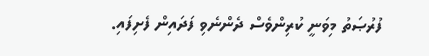ފުރުޞަތު މިވަނީ ކުރިންވެސް ދެންނެވި ފަދައިން ފެށިފައި.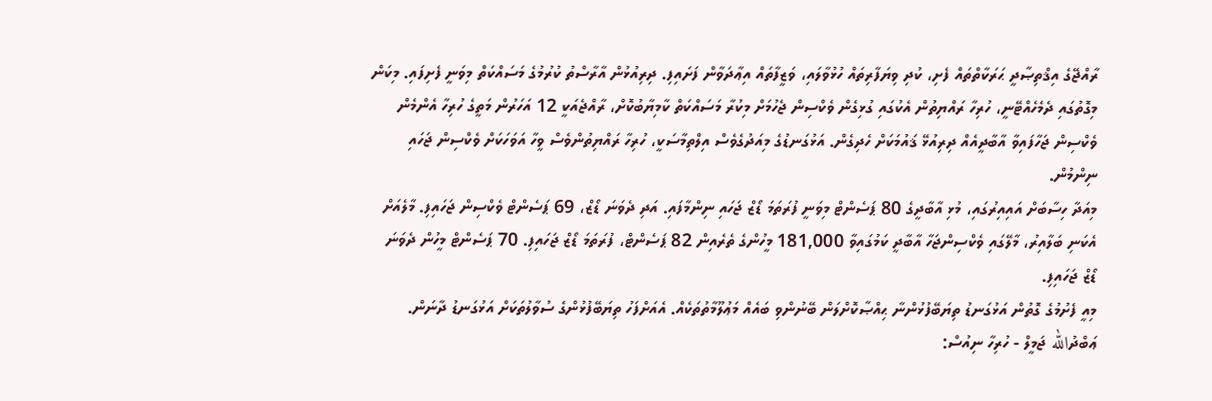ރާއްޖޭގެ އިޤްތިޞާދީ ޙަރަކާތްތައް ފެށި، ކުދި ވިޔަފާރިތައް ހުޅުވާލައި، ވަޒީފާތައް އިޢާދަވާން ފަށައިފި. ދިރިއުޅުން އާރާސްތު ކުރުމުގެ މަސައްކަތް މިވަނީ ފެށިފައި. މިކަން މިގޮތުގައި ދެމެހެއްޓޭނީ، ހުރިހާ ރައްޔިތުން އެކުގައި ގުޅިގެން ވެކްސިން ޖެހުމަށް މިކުރާ މަސައްކަތް ކާމިޔާބުކޮށް، ރާއްޖެއަކީ 12 އަހަރުން މަތީގެ ހުރިހާ އެންމެން ވެކްސިން ޖަހާފައިވާ އާބާދީއެއް ދިރިއުޅޭ ޤައުމަކަށް ހެދިގެން. އަޅުގަނޑުގެ މިއަދުގެވެސް އިލްތިމާސަކީ، ހުރިހާ ރައްޔިތުންވެސް ވީހާ އަވަހަކަށް ވެކްސިން ޖަހައި ނިންމުން.
މިއަދާ ހިސާބަށް އައިއިރުގައި، މުޅި އާބާދީގެ 80 ޕަސެންޓް މިވަނީ ފުރަތަމަ ޑޯޒް ޖަހައި ނިންމާފައި. އަދި ދެވަނަ ޑޯޒް، 69 ޕަސެންޓް ވެކްސިން ޖަހައިފި. މާލެއަށް އެކަނި ބަލާއިރު، މާލޭގައި ވެކްސިންޖަހާ އާބާދީ ކަމުގައިވާ 181,000 މީހުންގެ ތެރެއިން 82 ޕަސެންޓް، ފުރަތަމަ ޑޯޒް ޖަހައިފި. 70 ޕަސެންޓް މީހުން ދެވަނަ ޑޯޒް ޖަހައިފި.
މިއީ ފެށުމުގެ ގޮތުން އަޅުގަނޑު ތިޔަބޭފުޅުންނާ ޙިއްޞާކޮށްލަން ބޭނުންވި ބައެއް މަޢުލޫމާތުތަކެއް. އެއަށްފަހު ތިޔަބޭފުޅުންގެ ސުވާލުތަކަށް އަޅުގަނޑު ދާނަން.
ޢަބްދުالله ޖަމީލް - ހުރިހާ ނިއުސް: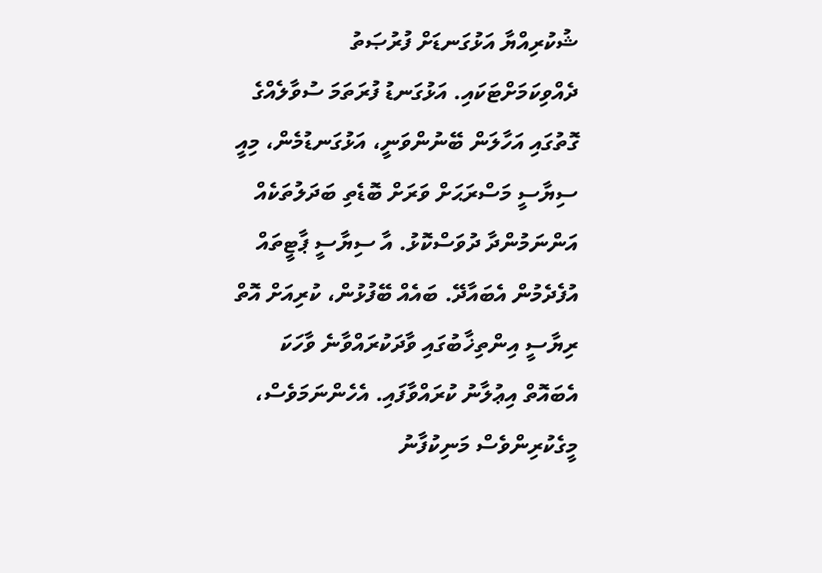ޝުކުރިއްޔާ އަޅުގަނޑަށް ފުރުޞަތު ދެއްވިކަމަށްޓަކައި. އަޅުގަނޑު ފުރަތަމަ ސުވާލެއްގެ ގޮތުގައި އަހާލަން ބޭނުންވަނީ، އަޅުގަނޑުމެން، މިއީ ސިޔާސީ މަސްރަޙަށް ވަރަށް ބޮޑެތި ބަދަލުތަކެއް އަންނަމުންދާ ދުވަސްކޮޅު. އާ ސިޔާސީ ޕާޓީތައް އުފެދެމުން އެބައާދޭ. ބައެއް ބޭފުޅުން، ކުރިއަށް އޮތް ރިޔާސީ އިންތިޚާބުގައި ވާދަކުރައްވާނެ ވާހަކަ އެބައޮތް އިޢުލާނު ކުރައްވާފައި. އެހެންނަމަވެސް، މީގެކުރިންވެސް މަނިކުފާނު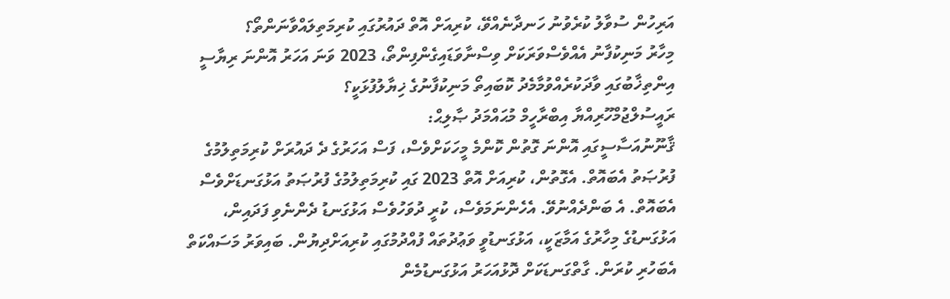އަރިހުން ސުވާލު ކުރެވުނު ހަނދާނެއްވޭ، ކުރިއަށް އޮތް ދައުރުގައި ކުރިމަތިލައްވާނަންތޯ؟
މިހާރު މަނިކުފާނު އެއްވެސްވަރަކަށް ވިސްނާވަޑައިގެންފިންތޯ، 2023 ވަނަ އަހަރު އޮންނަ ރިޔާސީ އިންތިޚާބުގައި ވާދަކުރެއްވުމާމެދު ކޮބައިތޯ މަނިކުފާނުގެ ޚިޔާލުފުޅަކީ؟
ރައީސުލްޖުމްހޫރިއްޔާ އިބްރާހީމް މުޙައްމަދު ޞާލިޙް:
ޤާނޫނުއަސާސީގައި އޮންނަ ގޮތުން ކޮންމެ މީހަކަށްވެސް، ފަސް އަހަރުގެ ދެ ދައުރަށް ކުރިމަތިލުމުގެ ފުރުޞަތު އެބައޮތް. އެގޮތުން، ކުރިއަށް އޮތް 2023 ގައި ކުރިމަތިލުމުގެ ފުރުޞަތު އަޅުގަނޑަށްވެސް އެބައޮތް. އެ ބަންދެއްނުވޭ. އެހެންނަމަވެސް، ކުރީ ދުވަހުވެސް އަޅުގަނޑު ދެންނެވި ފަދައިން، އަޅުގަނޑުގެ މިހާރުގެ އަމާޒަކީ، އަޅުގަނޑުވީ ވަޢުދުތައް ފުއްދުމުގައި ކުރިއަށްދިޔުން. ބައިވަރު މަސައްކަތް އެބަހުރި ކުރަން. ގާތްގަނޑަކަށް ދޮޅުއަހަރު އަޅުގަނޑުމެން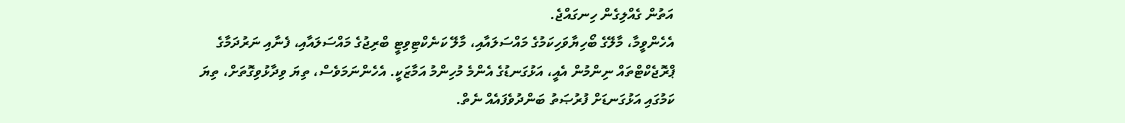އަތުން ގެއްލިގެން ހިނގައްޖެ.
އެހެންވީމާ، މާލޭގެ ބޯހިޔާވަހިކަމުގެ މައްސަލައާއި، މާލޭ ކަނެކްޓިވިޓީ ބްރިޖުގެ މައްސަލައާއި، ފެނާއި ނަރުދަމާގެ ޕްރޮޖެކްޓްތައް ނިންމުން އެއީ، އަޅުގަނޑުގެ އެންމެ މުހިންމު އަމާޒަކީ. އެހެންނަމަވެސް، ތިޔަ ވިދާޅުވިގޮތަށް، ތިޔަ ކަމުގައި އަޅުގަނޑަށް ފުރުޞަތު ބަންދުވެފައެއް ނެތް.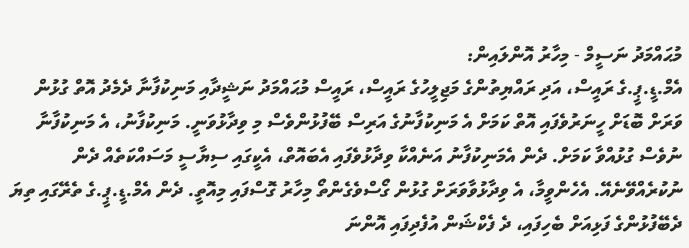މުޙައްމަދު ނަސީމް - މިހާރު އޮންލައިން:
އެމް.ޑީ.ޕީ.ގެ ރައީސް، އަދި ރައްޔިތުންގެ މަޖިލީހުގެ ރައީސް، ރައީސް މުޙައްމަދު ނަޝީދާއި މަނިކުފާނާ ދެމެދު އޮތް ގުޅުން ވަރަށް ބޮޑަށް ހީނަރުވެފައި އޮތް ކަމަށް އެ މަނިކުފާނުގެ އަރިސް ބޭފުޅުންވެސް މި ވިދާޅުވަނީ. މަނިކުފާނު، އެ މަނިކުފާނާ ނުވެސް ގުޅުއްވާ ކަމަށް. ދެން އެމަނިކުފާނު އަނެއްކާ ވިދާޅުވެފައި އެބައޮތް، އެކީގައި ސިޔާސީ މަސައްކަތެއް ދެން ނުކުރެއްވޭނެއޭ. އެހެންވީމާ، އެ ވިދާޅުވާވަރަށް ގުޅުން ގޯސްވެގެންތޯ މިހާރު ގޮސްފައި މިއޮތީ. ދެން އެމް.ޑީ.ޕީ.ގެ ތެރޭގައި ތިޔަ ދެބޭފުޅުންގެ ފަޅިއަށް ބެހިފައި، ދެ ފެކްޝަން އުފެދިފައި އޮންނަ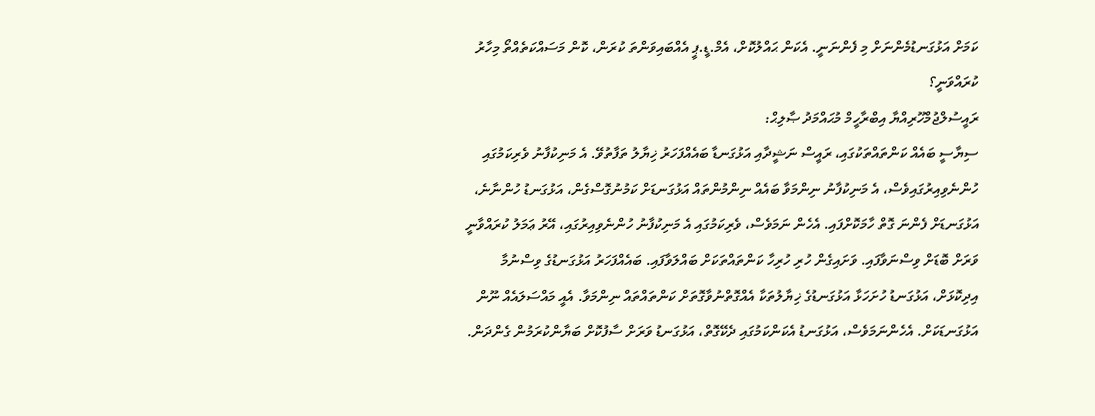ކަމަށް އަޅުގަނޑުމެންނަށް މި ފެންނަނީ. އެކަން ޙައްލުކޮށް، އެމް.ޑީ.ޕީ އެއްބައިވަންތަ ކުރަން، ކޮން މަސައްކަތެއްތޯ މިހާރު ކުރައްވަނީ؟
ރައީސުލްޖުމްހޫރިއްޔާ އިބްރާހީމް މުޙައްމަދު ޞާލިޙް:
ސިޔާސީ ބައެއް ކަންތައްތަކުގައި، ރައީސް ނަޝީދާއި އަޅުގަނޑާ ބައެއްފަހަރު ޚިޔާލު ތަފާތުވޭ. އެ މަނިކުފާނު ވެރިކަމުގައި ހުންނެވިއިރުގައިވެސް، އެ މަނިކުފާނު ނިންމަވާ ބައެއް ނިންމުންތައް އަޅުގަނޑަށް ކަމުނުގޮސްގެން، އަޅުގަނޑު ހުންނާނެ، އަޅުގަނޑަށް ފެންނަ ގޮތް ހާމަކޮށްފައި. އެހެން ނަމަވެސް، ވެރިކަމުގައި އެ މަނިކުފާނު ހުންނެވިއިރުގައި، އޭރު ޢަމަލު ކުރައްވާނީ ވަރަށް ބޮޑަށް ވިސްނަވާފައި. ވަށައިގެން ހުރި ހުރިހާ ކަންތައްތަކަށް ބައްލަވާފައި. ބައެއްފަހަރު އަޅުގަނޑުގެ ވިސްނުމާ އިދިކޮޅަށް، އަޅުގަނޑު ހުށަހަޅާ އަޅުގަނޑުގެ ޚިޔާލުތަކާ އެއްގޮތްނުވާގޮތަށް ކަންތައްތައް ނިންމަވާ. އެއީ މައްސަލައެއް ނޫން އަޅުގަނޑަކަށް. އެހެންނަމަވެސް، އަޅުގަނޑު އެކަންކަމުގައި ދެކޭގޮތް، އަޅުގަނޑު ވަރަށް ސާފުކޮށް ބަޔާންކުރަމުން ގެންދަން.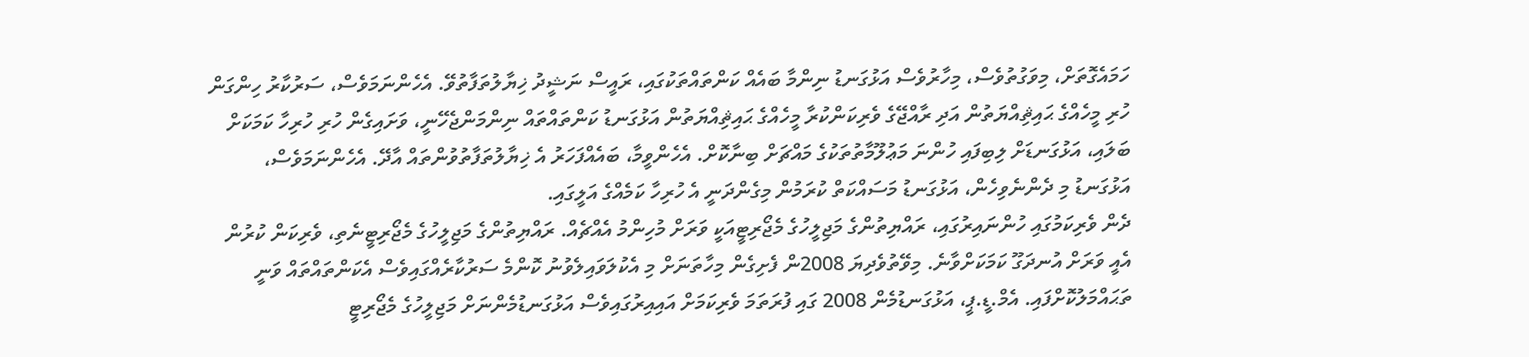ހަމައެގޮތަށް، މިވަގުތުވެސް، މިހާރުވެސް އަޅުގަނޑު ނިންމާ ބައެއް ކަންތައްތަކުގައި، ރައީސް ނަޝީދު ޚިޔާލުތަފާތުވޭ. އެހެންނަމަވެސް، ސަރުކާރު ހިންގަން ހުރި މީހެއްގެ ޙައިޘިއްޔަތުން އަދި ރާއްޖޭގެ ވެރިކަންކުރާ މީހެއްގެ ޙައިޘިއްޔަތުން އަޅުގަނޑު ކަންތައްތައް ނިންމަންޖެހޭނީ، ވަށައިގެން ހުރި ހުރިހާ ކަމަކަށް ބަލައި، އަޅުގަނޑަށް ލިބިފައި ހުންނަ މަޢުލޫމާތުތަކުގެ މައްޗަށް ބިނާކޮށް. އެހެންވީމާ، ބައެއްފަހަރު އެ ޚިޔާލުތަފާތުވުންތައް އާދޭ. އެހެންނަމަވެސް، އަޅުގަނޑު މި ދެންނެވިހެން، އަޅުގަނޑު މަސައްކަތް ކުރަމުން މިގެންދަނީ އެ ހުރިހާ ކަމެއްގެ އަލީގައި.
ދެން ވެރިކަމުގައި ހުންނައިރުގައި، ރައްޔިތުންގެ މަޖިލީހުގެ މެޖޯރިޓީއަކީ ވަރަށް މުހިންމު އެއްޗެއް. ރައްޔިތުންގެ މަޖިލީހުގެ މެޖޯރިޓީނެތި، ވެރިކަން ކުރުން އެއީ ވަރަށް އުނދަގޫ ކަމަކަށްވާނެ. މިވޭތުވެދިޔަ 2008ން ފެށިގެން މިހާތަނަށް މި އެކުލަވައިލެވުނު ކޮންމެ ސަރުކާރެއްގައިވެސް އެކަންތައްތައް ވަނީ ތަޙައްމަލުކޮށްފައި. އެމް.ޑީ.ޕީ، އަޅުގަނޑުމެން 2008 ގައި ފުރަތަމަ ވެރިކަމަށް އައިއިރުގައިވެސް އަޅުގަނޑުމެންނަށް މަޖިލީހުގެ މެޖޯރިޓީ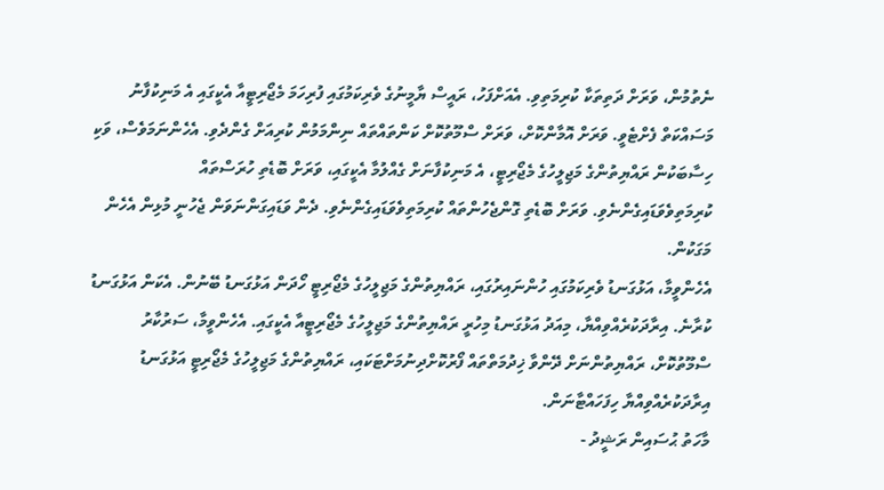ނެތުމުން، ވަރަށް ދަތިތަކާ ކުރިމަތިވި. އެއަށްފަހު، ރައީސް ޔާމީނުގެ ވެރިކަމުގައި ފުރިހަމަ މެޖޯރިޓީއާ އެކީގައި އެ މަނިކުފާނު މަސައްކަތް ފެށްޓެވީ. ވަރަށް އޮމާންކޮށް، ވަރަށް ސްމޫތުކޮށް ކަންތައްތައް ނިންމަމުން ކުރިއަށް ގެންދެވި. އެހެންނަމަވެސް، ވަކި ހިސާބަކުން ރައްޔިތުންގެ މަޖިލީހުގެ މެޖޯރިޓީ، އެ މަނިކުފާނަށް ގެއްލުމާ އެކީގައި، ވަރަށް ބޮޑެތި ހުރަސްތައް ކުރިމަތިވެވަޑައިގެންނެވި. ވަރަށް ބޮޑެތި ގޮންޖެހުންތައް ކުރިމަތިވެވަޑައިގެންނެވި. ދެން ވަޑައިގަންނަވަން ޖެހުނީ މުޅިން އެހެން މަގަކުން.
އެހެންވީމާ، އަޅުގަނޑު ވެރިކަމުގައި ހުންނައިރުގައި، ރައްޔިތުންގެ މަޖިލީހުގެ މެޖޯރިޓީ ހޯދަން އަޅުގަނޑު ބޭނުން. އެކަން އަޅުގަނޑު ކުރާނެ. އިރާދަކުރެއްވިއްޔާ، މިއަދު އަޅުގަނޑު މިހުރީ ރައްޔިތުންގެ މަޖިލީހުގެ މެޖޯރިޓީއާ އެކީގައި. އެހެންވީމާ، ސަރުކާރު ސްމޫތުކޮށް، ރައްޔިތުންނަށް ދޭންވާ ޚިދުމަތްތައް ފޯރުކޮށްދިނުމަށްޓަކައި، ރައްޔިތުންގެ މަޖިލީހުގެ މެޖޯރިޓީ އަޅުގަނޑު އިރާދަކުރެއްވިއްޔާ ހިފަހައްޓާނަން.
މާހަތު ޙުސައިން ރަޝީދު -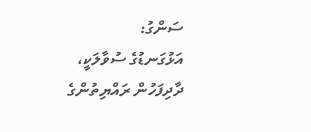ސަންގު:
އަޅުގަނޑުގެ ސުވާލަކީ، ދާދިފަހުން ރައްޔިތުންގެ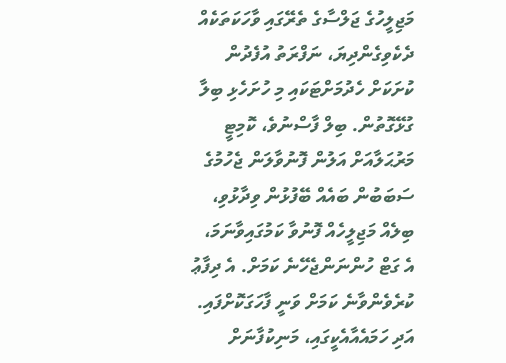މަޖިލީހުގެ ޖަލްސާގެ ތެރޭގައި ވާހަކަތަކެއް ދެކެވިގެންދިޔަ، ނަފްރަތު އުފެދުން ކުށަކަށް ހެދުމަށްޓަކައި މި ހުށަހެޅި ބިލާ ގުޅޭގޮތުން. ބިލް ފާސްނުވެ، ކޮމިޓީ މަރުޙަލާއަށް އަލުން ފޮނުވާލަން ޖެހުމުގެ ސަބަބުން ބައެއް ބޭފުޅުން ވިދާޅުވި، ބިލެއް މަޖިލީހެއް ފޮނުވާ ކަމުގައިވާނަމަ، އެ ގަޓް ހުންނަންޖެހޭނެ ކަމަށް. އެ ދިފާޢު ކުރެވެންވާނެ ކަމަށް ވަނީ ފާހަގަކޮށްފައި.
އަދި ހަމައެއާއެކީގައި، މަނިކުފާނަށް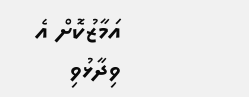އަމާޒުކޮށް އެ ވިދާޅުވި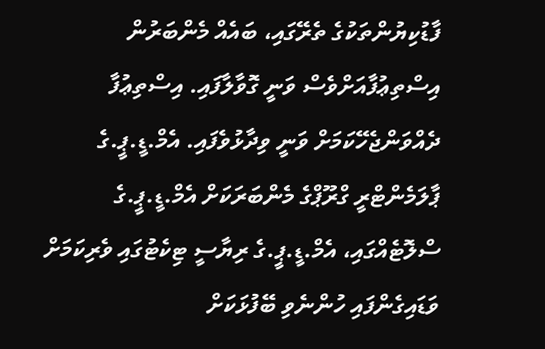ފާޑުކިޔުންތަކުގެ ތެރޭގައި، ބައެއް މެންބަރުން އިސްތިޢުފާއަށްވެސް ވަނީ ގޮވާލާފައި. އިސްތިޢުފާ ދެއްވަންޖެހޭކަމަށް ވަނީ ވިދާޅުވެފައި. އެމް.ޑީ.ޕީ.ގެ ޕާލަމެންޓްރީ ގްރޫޕްގެ މެންބަރަކަށް އެމް.ޑީ.ޕީ.ގެ ސްލޮޓެއްގައި، އެމް.ޑީ.ޕީ.ގެ ރިޔާސީ ޓިކެޓުގައި ވެރިކަމަށް ވަޑައިގެންފައި ހުންނެވި ބޭފުޅަކަށް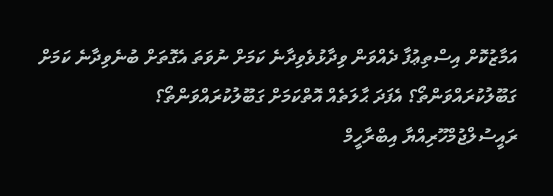އަމާޒުކޮށް އިސްތިޢުފާ ދެއްވަން ވިދާޅުވެވިދާނެ ކަމަށް ނުވަތަ އެގޮތަށް ބުނެވިދާނެ ކަމަށް ގަބޫލުކުރައްވަންތޯ؟ އެފަދަ ޙާލަތެއް އޮތްކަމަށް ގަބޫލުކުރައްވަންތޯ؟
ރައީސުލްޖުމްހޫރިއްޔާ އިބްރާހީމް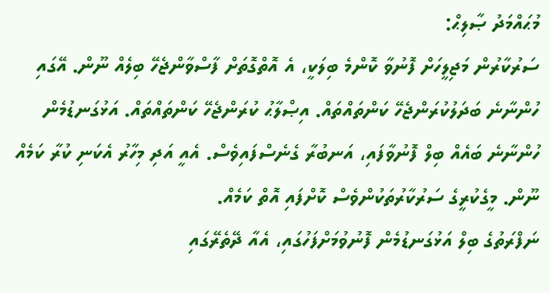މުޙައްމަދު ޞާލިޙް:
ސަރުކާރުން މަޖިލީހަށް ފޮނުވާ ކޮންމެ ބިލަކީ، އެ އޮތްގޮތަށް ފާސްވާންޖެހޭ ބިލެއް ނޫން. އޭގައި ހުންނާނެ ބަދަލުކުރަންޖެހޭ ކަންތައްތައް. އިޞްލާޙު ކުރަންޖެހޭ ކަންތައްތައް. އަޅުގަނޑުމެން ހުންނާނެ ބައެއް ބިލް ފޮނުވާފައި، އަނބުރާ ގެނެސްފައިވެސް. އެއީ އަދި މިހާރު އެކަނި ކުރާ ކަމެއް ނޫން. މީގެކުރީގެ ސަރުކާރުތަކުންވެސް ކޮށްފައި އޮތް ކަމެއް.
ނަފްރަތުގެ ބިލް އަޅުގަނޑުމެން ފޮނުވުމަށްފަހުގައި، އެއާ ދޭތެރޭގައި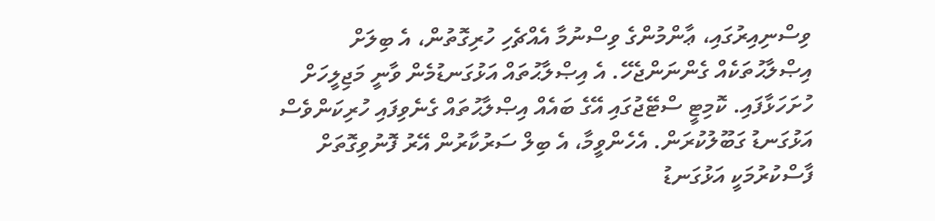ވިސްނިއިރުގައި، ޢާންމުންގެ ވިސްނުމާ އެއްޗެހި ހުރިގޮތުން، އެ ބިލަށް އިޞްލާޙުތަކެއް ގެންނަންޖެހޭ. އެ އިޞްލާޙުތައް އަޅުގަނޑުމެން ވާނީ މަޖިލީހަށް ހުށަހަޅާފައި. ކޮމިޓީ ސްޓޭޖުގައި އޭގެ ބައެއް އިޞްލާޙުތައް ގެނެވިފައި ހުރިކަންވެސް އަޅުގަނޑު ގަބޫލުކުރަން. އެހެންވީމާ، އެ ބިލް ސަރުކާރުން އޭރު ފޮނުވިގޮތަށް ފާސްކުރުމަކީ އަޅުގަނޑު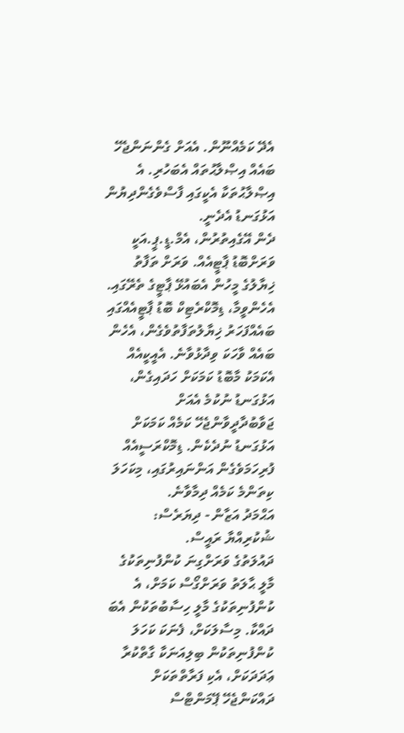އެދޭ ކަމެއްނޫން. އެއަށް ގެންނަންޖެހޭ ބައެއް އިޞްލާޙުތައް އެބަހުރި. އެ އިޞްލާޙުތަކާ އެކީގައި ފާސްވެގެންދިޔުން އަޅުގަނޑު އެދެނީ.
ދެން އޭގެއިތުރުން، އެމް.ޑީ.ޕީ.އަކީ ވަރަށްބޮޑު ޕާޓީއެއް. ވަރަށް ތަފާތު ޚިޔާލުގެ މީހުން އެބައުޅޭ ޕާޓީގެ ތެރޭގައި. އެހެންވީމާ، ޑިމޮކްރެޓިކް ބޮޑު ޕާޓީއެއްގައި ބައެއްފަހަރު ޚިޔާލުތަފާތުވެގެން، އެހެން ބައެއް ވާހަކަ ވިދާޅުވާނެ. އެއީކީއެއް އެކަމަކު މާބޮޑު ކަމަކަށް ހަދައިގެން، އަޅުގަނޑު ނުކުމެ އެއަށް ޖަވާބުދާދީވާންޖެހޭ ކަމެއް ކަމަކަށް އަޅުގަނޑު ނުދެކެން. ޑިމޮކްރަސީއެއް ފުރިހަމަވެގެން އަންނައިރުގައި، މިކަހަލަ ކިތަންމެ ކަމެއް ދިމާވާނެ.
އަޙްމަދު އަޒާން - ދިޔަރެސް:
ޝުކުރިއްޔާ ރައީސް.
ދައުލަތުގެ ވަރަށްގިނަ ކުންފުނިތަކުގެ މާލީ ޙާލަތު ވަރަށްގޯސް ކަމަށް، އެ ކުންފުނިތަކުގެ މާލީ ހިސާބުތަކުން އެބަ ދައްކާ. މިސާލަކަށް، ފެނަކަ ކަހަލަ ކުންފުނިތަކުން ބިލިއަނަކާ ގާތްކުރާ ޢަދަދަކަށް، އެކި ފަރާތްތަކަށް ދައްކަންޖެހޭ ޕޭމަންޓްސް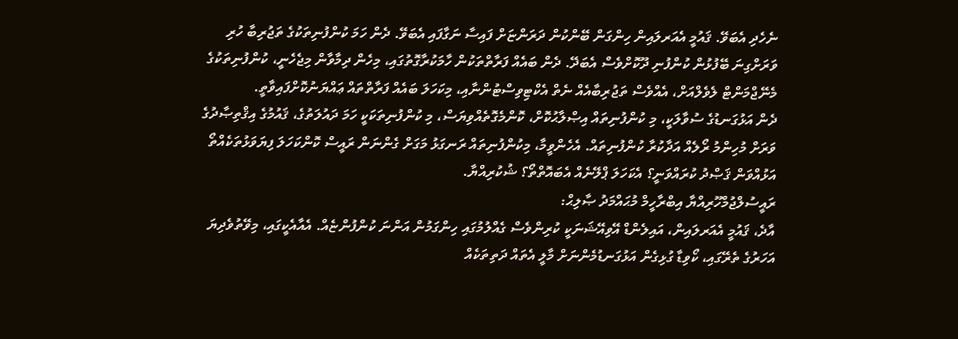ނެހެދި އެބަވޭ. ޤައުމީ އެއަރލައިން ހިންގަން ބޭންކުން ދަރަންޏަށް ފައިސާ ނަގާފައި އެބަވޭ. ދެން ހަމަ ކުންފުނިތަކުގެ ތަޖުރިބާ ހުރި ވަރަށްގިނަ ބޭފުޅުން ކުންފުނި ދޫކޮށްވެސް އެބަދޭ. ދެން ބައެއް ފަރާތްތަކުން ހާމަކުރާގޮތުގައި، މިހެން ދިމާވާން މިޖެހެނީ، ކުންފުނިތަކުގެ މެނޭޖްމަންޓް ލެވެލްއަށް، އެއްވެސް ތަޖުރިބާއެއް ނެތް އެކްޓިވިސްޓުންނާއި، މިކަހަލަ ބައެއް ފަރާތްތައް ޢައްޔަނުކޮށްފައިވާތީ.
ދެން އަޅުގަނޑުގެ ސުވާލަކީ، މި ކުންފުނިތައް އިޞްލާޙުކޮށް، ކޮންމެގޮތެއްވިޔަސް، މި ކުންފުނިތަކަކީ ހަމަ ދައުލަތުގެ، ޤައުމުގެ އިޤްތިޞާދުގެ ވަރަށް މުހިންމު ރޯލެއް އަދާކުރާ ކުންފުނިތައް. އެހެންވީމާ، މިކުންފުނިތައް ރަނގަޅު މަގަށް ގެންނަން ރައީސް ކޮންކަހަލަ ފިޔަވަޅުތަކެއްތޯ އަޅުއްވަން ޤަޞްދު ކުރައްވަނީ؟ އެކަހަލަ ޕްލޭނެއް އެބައޮތްތޯ؟ ޝުކުރިއްޔާ.
ރައީސުލްޖުމްހޫރިއްޔާ އިބްރާހީމް މުޙައްމަދު ޞާލިޙް:
އާދެ، ޤައުމީ އެއަރލައިން، އައިލެންޑް އޭވިއޭޝަނަކީ ކުރިންވެސް ގެއްލުމުގައި ހިންގަމުން އަންނަ ކުންފުންޏެއް. އެއާއެކީގައި، މިވޭތުވެދިޔަ އަހަރުގެ ތެރޭގައި، ކޯވިޑާ ގުޅިގެން އަޅުގަނޑުމެންނަށް މާލީ އެތައް ދަތިތަކެއް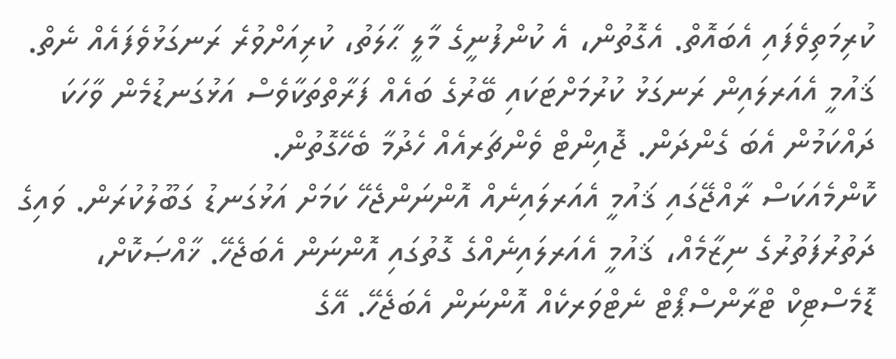ކުރިމަތިވެފައި އެބައޮތް. އެގޮތުން، އެ ކުންފުނީގެ މާލީ ޙާލަތު، ކުރިއަށްވުރެ ރަނގަޅުވެފައެއް ނެތް. ޤައުމީ އެއަރލައިން ރަނގަޅު ކުރުމަށްޓަކައި ބޭރުގެ ބައެއް ފަރާތްތަކާވެސް އަޅުގަނޑުމެން ވާހަކަ ދައްކަމުން އެބަ ގެންދަން. ޖޮއިންޓް ވެންޗަރއެއް ހެދުމާ ބެހޭގޮތުން.
ކޮންމެއަކަސް ރާއްޖޭގައި ޤައުމީ އެއަރލައިނެއް އޮންނަންޖެހޭ ކަމަށް އަޅުގަނޑު ގަބޫލުކުރަން. ވައިގެ ދަތުރުފަތުރުގެ ނިޒާމެއް، ޤައުމީ އެއަރލައިނެއްގެ ގޮތުގައި އޮންނަން އެބަޖެހޭ. ޚާއްޞަކޮށް، ޑޮމެސްޓިކް ޓްރާންސްޕޯޓް ނެޓްވަރކެއް އޮންނަން އެބަޖެހޭ. އޭގެ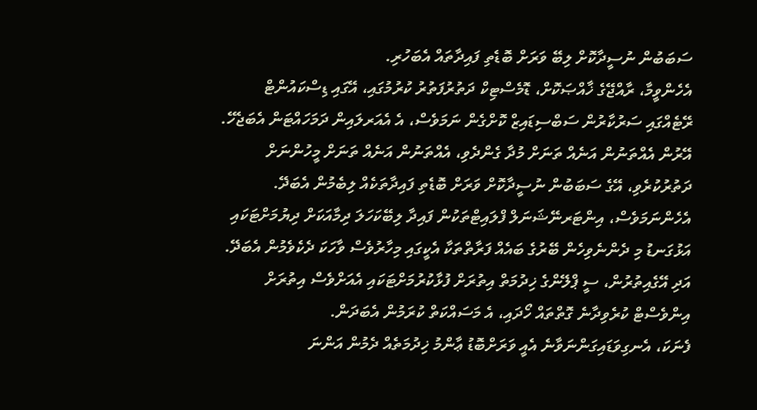ސަބަބުން ނުސީދާކޮށް ލިބޭ ވަރަށް ބޮޑެތި ފައިދާތައް އެބަހުރި.
އެހެންވީމާ، ރާއްޖޭގެ ޚާއްޞަކޮށް، ޑޮމެސްޓިކް ދަތުރުފަތުރު ކުރުމުގައި، އޭގައި ޑިސްކައުންޓް ރޭޓެއްގައި ސަރުކާރުން ސަބްސިޑައިޒް ކޮށްގެން ނަމަވެސް، އެ އެއަރލައިން ދަމަހައްޓަން އެބަޖެހޭ. އޭރުން އެއްތަނުން އަނެއް ތަނަށް މުދާ ގެންދެވި، އެއްތަނުން އަނެއް ތަނަށް މީހުންނަށް ދަތުރުކުރެވި، އޭގެ ސަބަބުން ނުސީދާކޮށް ވަރަށް ބޮޑެތި ފައިދާތަކެއް ލިބެމުން އެބަދޭ. އެހެންނަމަވެސް، އިންޓަރނޭޝަނަލް ފްލައިޓްތަކުން ފައިދާ ލިބޭކަހަލަ ދިމާއަކަށް ދިޔުމަށްޓަކައި އަޅުގަނޑު މި ދެންނެވިހެން ބޭރުގެ ބައެއް ފަރާތްތަކާ އެކީގައި މިހާރުވެސް ވާހަކަ ދެކެވެމުން އެބަދޭ. އަދި އޭގެއިތުރުން، ސީ ޕްލޭންގެ ޚިދުމަތް އިތުރަށް ފުޅާކުރުމަށްޓަކައި އެއަށްވެސް އިތުރަށް އިންވެސްޓް ކުރެވިދާނެ ގޮތްތައް ހޯދައި، އެ މަސައްކަތް ކުރަމުން އެބަދަން.
ފެނަކަ، އެނގިވަޑައިގަންނަވާނެ އެއީ ވަރަށްބޮޑު ޢާންމު ޚިދުމަތެއް ދެމުން އަންނަ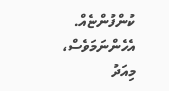ކުންފުންޏެއް. އެހެންނަމަވެސް، މިއަދު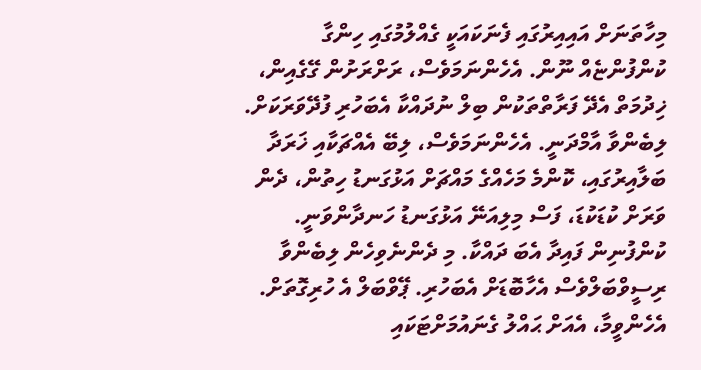މިހާތަނަށް އައިއިރުގައި ފެނަކައަކީ ގެއްލުމުގައި ހިންގާ ކުންފުންޏެއް ނޫން. އެހެންނަމަވެސް، ރަށްރަށުން ގޭގެއިން، ޚިދުމަތް އެދޭ ފަރާތްތަކުން ބިލް ނުދައްކާ އެބަހުރި ފުދޭވަރަކަށް. ލިބެންވާ އާމްދަނީ. އެހެންނަމަވެސް، ލިބޭ އެއްޗަކާއި ޚަރަދާ ބަލާއިރުގައި، ކޮންމެ މަހެއްގެ މައްޗަށް އަޅުގަނޑު ހިތުން، ދެން ވަރަށް ކުޑަކުޑަ، ފަސް މިލިއަނޭ އަޅުގަނޑު ހަނދާންވަނީ. ކުންފުނިން ފައިދާ އެބަ ދައްކާ. މި ދެންނެވިހެން ލިބެންވާ ރިސީވްބަލްވެސް އެހާބޮޑަށް އެބަހުރި. ޕޭވްބަލް އެ ހުރިގޮތަށް.
އެހެންވީމާ، އެއަށް ޙައްލު ގެނައުމަށްޓަކައި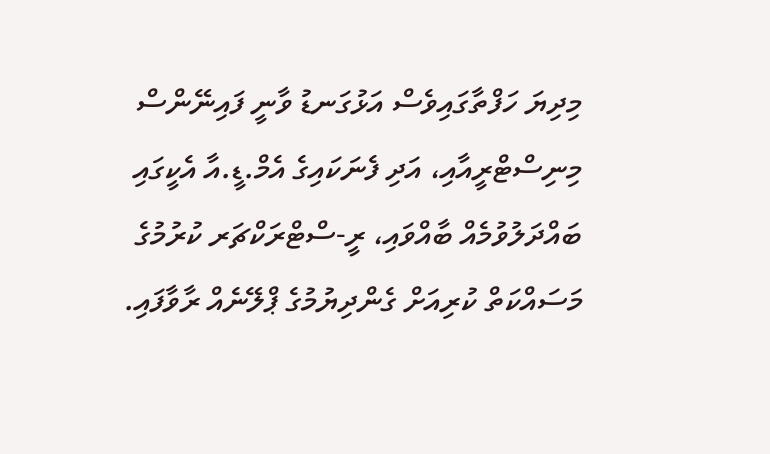މިދިޔަ ހަފްތާގައިވެސް އަޅުގަނޑު ވާނީ ފައިނޭންސް މިނިސްޓްރީއާއި، އަދި ފެނަކައިގެ އެމް.ޑީ.އާ އެކީގައި ބައްދަލުވުމެއް ބާއްވައި، ރީ-ސްޓްރަކްޗަރ ކުރުމުގެ މަސައްކަތް ކުރިއަށް ގެންދިޔުމުގެ ޕްލޭނެއް ރާވާފައި.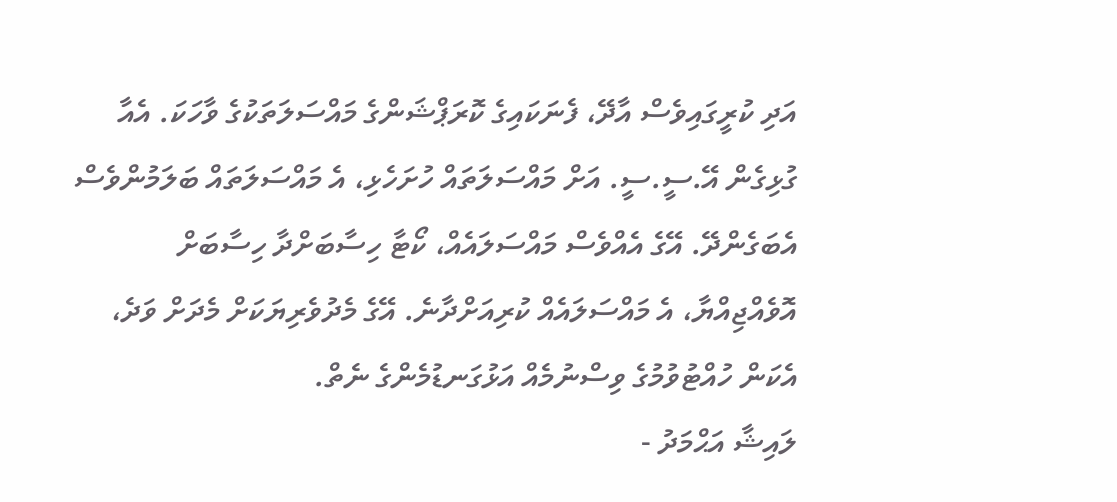އަދި ކުރީގައިވެސް އާދޭ، ފެނަކައިގެ ކޮރަޕްޝަންގެ މައްސަލަތަކުގެ ވާހަކަ. އެއާ ގުޅިގެން އޭ.ސީ.ސީ. އަށް މައްސަލަތައް ހުށަހެޅި، އެ މައްސަލަތައް ބަލަމުންވެސް އެބަގެންދޭ. އޭގެ އެއްވެސް މައްސަލައެއް، ކޯޓާ ހިސާބަށްދާ ހިސާބަށް އޮވެއްޖިއްޔާ، އެ މައްސަލައެއް ކުރިއަށްދާނެ. އޭގެ މެދުވެރިޔަކަށް މެދަށް ވަދެ، އެކަން ހުއްޓުވުމުގެ ވިސްނުމެއް އަޅުގަނޑުމެންގެ ނެތް.
ލައިޝާ އަޙްމަދު -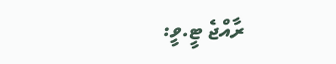ރާއްޖެ ޓީ.ވީ: